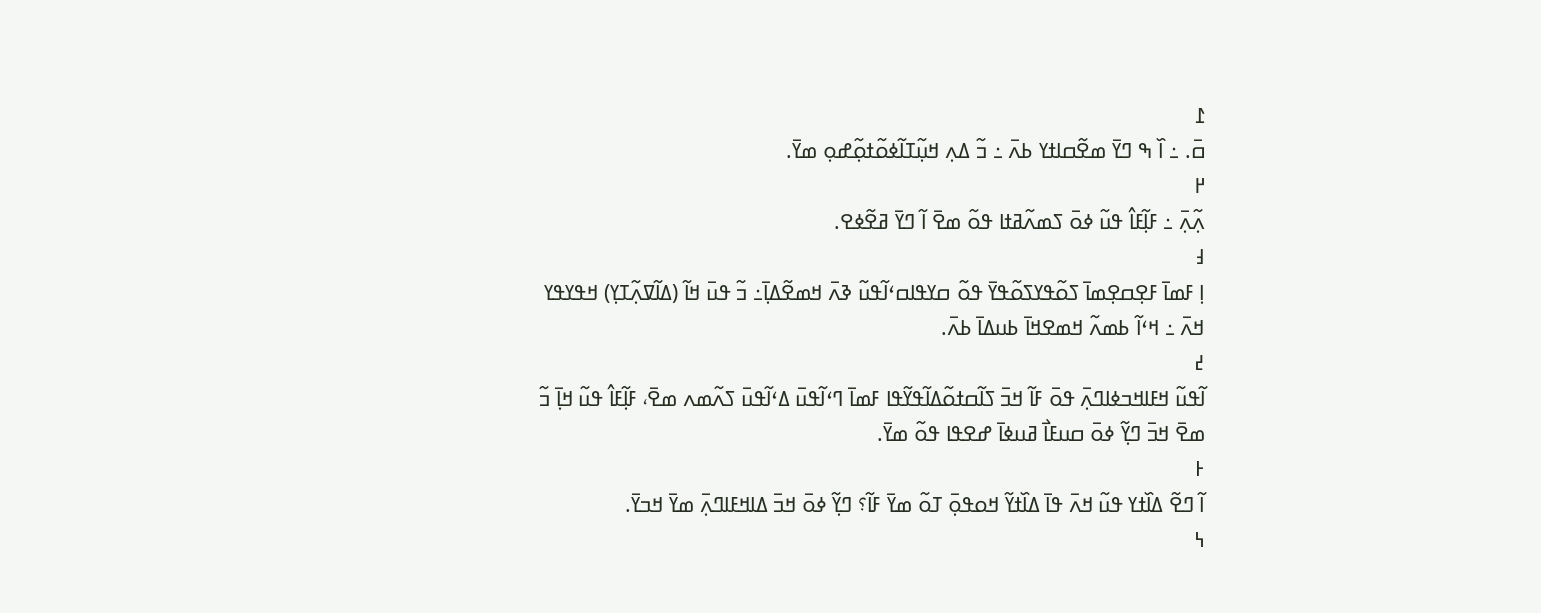߁
ߛ߫. ߸ ߊ߰ ߒ ߣߌ߫ ߘߐ߬ߛߊߙߌ ߕߍ߫ ߸ ߏ߬ ߡߍ߲ ߞߎ߲߬ߠߊ߬ߦߋ߬ߙߋ߲߬ߝߋ߲ ߘߌ߫.
߂
ߍ߲߬ߍ߲߫ ߸ ߓߊ߲߬ߓߊ߮ ߟߎ߬ ߦߋ߫ ߖߘߍ߬ߥߙߊ ߟߋ߬ ߘߐ߫ ߊ߬ ߣߌ߫ ߥߐ߬ߦߐ.
߃
ߊ߲ ߓߘߊ߫ ߓߐ߲ߛߐ߲ߘߊ߫ ߖߋ߬ߟߌߖߋ߬ߟߌ߫ ߟߋ߬ ߛߌߟߊߛߵߊ߬ߟߎ߬ ߢߍ߫ ߞߘߐ߬ߡߊ߲߫߸ ߏ߬ ߟߎ߫ ߞߊ߬ (ߡߊ߬ߜߍ߲߬ߠߌ߲) ߞߟߌߟߌ ߞߍ߫ ߸ ߞߵߊ߬ ߕߘߍ߬ ߞߘߐߞߊ߫ ߕߎߡߊ߫ ߕߍ߫.
߄
ߊ߬ߟߎ߬ ߞߓߊߞߏߦߊߣߍ߲߫ ߟߋ߫ ߓߊ߬ ߞߏ߫ ߖߊ߬ߛߙߋ߬ߡߊ߬ߟߌ߬ߟߊ ߓߘߊ߫ ߣߵߊ߬ߟߎ߫ ߡߵߊ߬ߟߎ߫ ߖߍ߬ߘߍ ߘߐ߫، ߓߊ߲߬ߓߊ߮ ߟߎ߬ ߞߊ߲߫ ߏ߬ ߘߐ߫ ߞߏ߫ ߣߌ߲߬ ߦߋ߫ ߛߎߓߊ߯ ߥߎߦߊ߫ ߝߐߟߊ ߟߋ߬ ߘߌ߫.
߅
ߊ߬ ߣߐ߬ ߡߊ߰ߙߌ ߟߎ߬ ߞߍ߫ ߟߊ߫ ߡߊ߰ߙߌ߬ ߞߋߟߋ߲߫ ߠߋ߬ ߘߌ߫ ߓߊ߬؟ ߣߌ߲߬ ߦߋ߫ ߞߏ߫ ߡߊߞߓߊߣߍ߲߫ ߘߌ߫ ߞߏߌ߫.
߆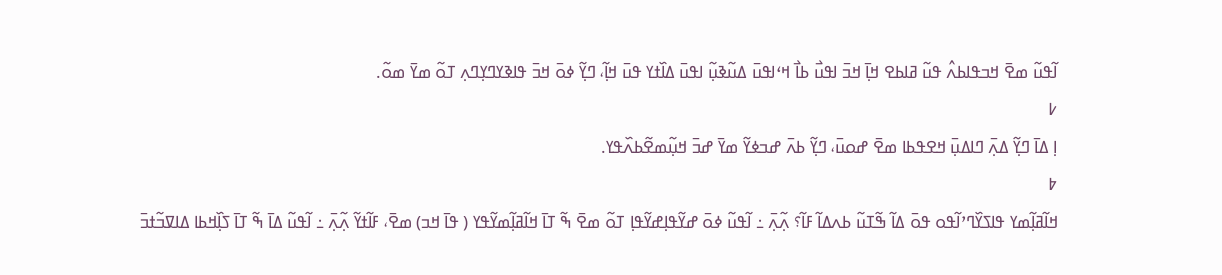ߊ߬ߟߎ߬ ߘߐ߫ ߞߏߟߊߕߍ߮ ߟߎ߬ ߥߊߕߐ ߞߊ߲߫ ߞߏ߫ ߊߟߎ߯ ߕߊ߯ ߞߵߊߟߎ߫ ߡߎ߬ߢߎ߲߬ ߊߟߎ߫ ߡߊ߰ߙߌ ߟߎ߫ ߞߊ߲߬، ߣߌ߲߬ ߦߋ߫ ߞߏ߫ ߟߊߢߌߣߌ߲ߣߍ߲ ߠߋ߬ ߘߌ߫ ߘߋ߬.
߇
ߊ߲ ߡߊ߫ ߣߌ߲߬ ߡߍ߲߫ ߣߊߡߎ߲߫ ߞߐߟߕߊ ߘߐ߫ ߝߋߎ߫، ߣߌ߲߬ ߕߍ߫ ߝߏߦߌ߬ ߘߌ߫ ߝߏ߫ ߞߎ߲߬ߘߐ߬ߕߍ߰ߟߌ.
߈
ߞߊ߬ߥߊ߲߬ߘߌ ߟߊߖߌ߰ߣߴߊ߬ߟߋ ߟߋ߫ ߡߊ߬ ߒ߬ߠߎ߬ ߕߍߡߊ߬ ߓߊ߬؟ ߍ߲߬ߍ߲߫ ߸ ߊ߬ߟߎ߬ ߦߋ߫ ߝߌ߬ߟߊ߲ߝߌ߬ߟߊ߲ ߠߋ߬ ߘߐ߫ ߒ߬ ߠߊ߫ ߞߊ߬ߥߊ߲߬ߘߌ߬ߟߌ ( ߟߊ߫ ߞߏ) ߘߐ߫، ߓߊ߬ߙߌ߬ ߍ߲߬ߍ߲߫ ߸ ߊ߬ߟߎ߬ ߡߊ߫ ߒ߬ ߠߊ߫ ߖߊ߲߰ߞߕߊ ߡߊߜߏ߬ߙߏ߫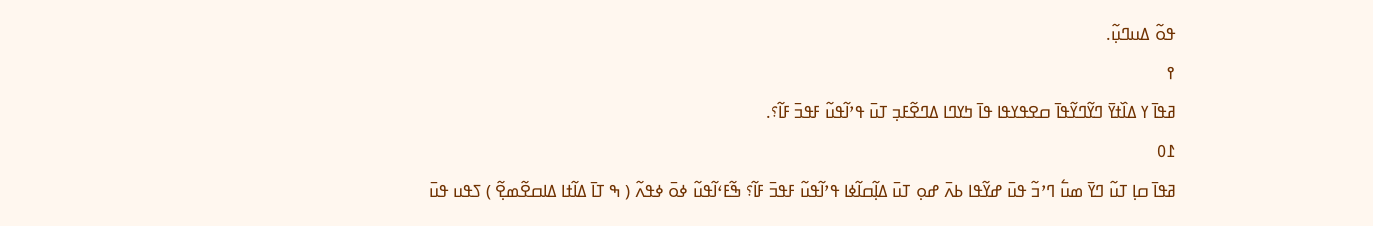ߟߋ߬ ߡߎߣߎ߲߬.
߉
ߥߟߊ߫ ߌ ߡߊ߰ߙߌ߫ ߣߌ߬ߣߌ߬ߟߊ߫ ߛߐߟߌߟߊ ߟߊ߫ ߤߌߣߊ ߡߣߐ߬ߓߏ߲ ߠߎ߫ ߟߴߊ߬ߟߎ߬ ߓߟߏ߫ ߓߊ߬؟.
߁߀
ߥߟߊ߫ ߛߊ߲ ߠߎ߬ ߣߌ߫ ߘߎ߱ ߣߴߏ߬ ߟߎ߫ ߝߌ߬ߟߊ ߕߍ߫ ߝߋ߲ ߠߎ߫ ߡߊ߲߬ߛߊ߬ߦߊ ߟߴߊ߬ߟߎ߬ ߓߟߏ߫ ߓߊ߬؟ ߒ߬ߓߵߊ߬ߟߎ߬ ߦߋ߫ ߦߟߍ߬ ( ߒ ߠߊ߫ ߡߊ߬ߙߊ ߡߊߛߐ߬ߘߐ߲߬ ) ߖߟߎ ߟߎ߫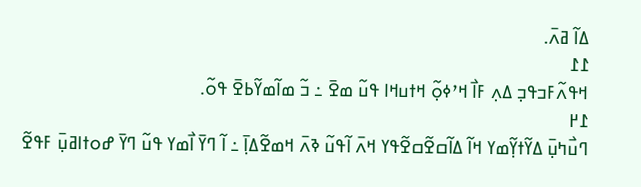ߡߊ߬ ߥߍ߫.
߁߁
ߞߟߍ߬ߓߏߟߏ߲ ߡߍ߲ ߓߊ߯ ߞߴߦߋ߲߬ ߞߙߎߞߊ ߟߎ߬ ߘߐ߫ ߸ ߏ߬ ߘߊ߬ߘߌ߬ߕߐ߫ ߟߋ߬.
߁߂
ߣߎ߯ߤߎ߲߫ ߡߌ߬ߙߌ߲߬ߘߌ ߞߊ߬ ߡߊ߬ߛߐ߬ߛߐ߬ߟߌ ߞߍ߫ ߊ߬ߟߎ߬ ߢߍ߫ ߞߘߐ߬ߡߊ߲߫ ߸ ߊ߬ ߣߌ߫ ߊ߯ߘߌ ߟߎ߬ ߣߌ߫ ߝߋߙߊߥߎ߲߫ ߓߟߐ߬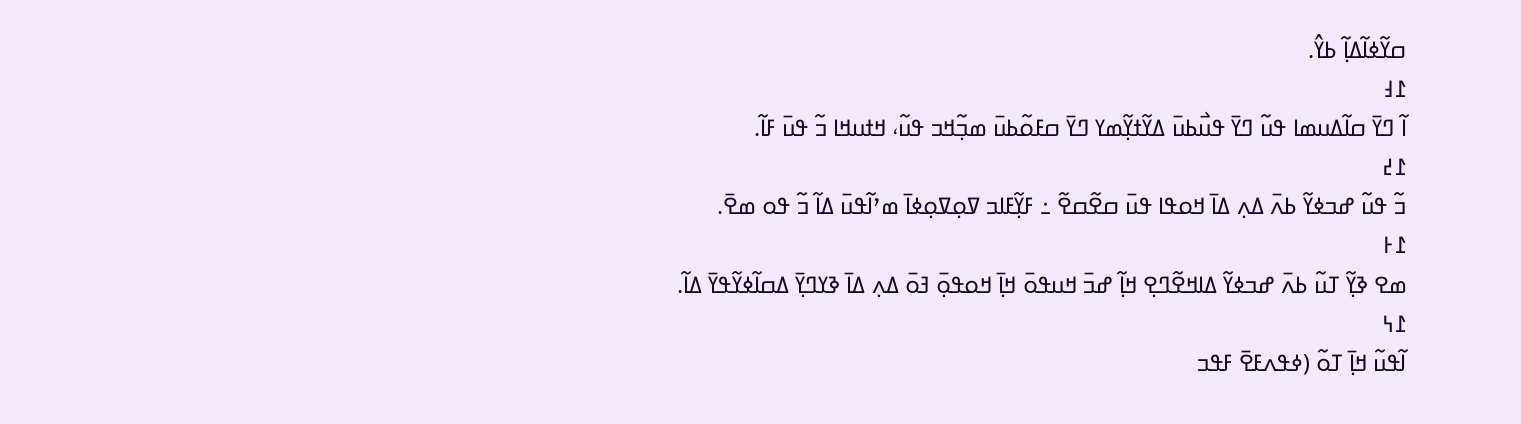ߛߌ߬ߦߊ߬ߡߊ߲߬ ߕߌ߮.
߁߃
ߊ߬ ߣߌ߫ ߛߊ߬ߡߎߘߊ ߟߎ߬ ߣߌ߫ ߟߎ߯ߕߎ߫ ߡߌ߬ߙߌ߲߬ߘߌ ߣߌ߫ ߛߓߋ߬ߕߎ߫ ߘߏ߲߬ߞߏ ߟߎ߬، ߞߙߎߞߊ ߏ߬ ߟߎ߫ ߓߊ߬.
߁߄
ߏ߬ ߟߎ߬ ߝߏߦߌ߬ ߕߍ߫ ߡߍ߲ ߡߊ߫ ߞߋߟߊ ߟߎ߫ ߛߐ߬ߛߐ߬ ߸ ߓߌ߲߬ߓߊߏ ߜߋ߲ߜߋ߲ߦߊ߫ ߘߴߊ߬ߟߎ߫ ߡߊ߬ ߏ߬ ߟߋ ߘߐ߫.
߁߅
ߘߐ ߢߌ߲߬ ߠߎ߬ ߕߍ߫ ߝߏߦߌ߬ ߡߊߞߐ߬ߣߐ߲ ߞߊ߲߬ ߝߏ߫ ߞߎߟߋ߫ ߞߊ߲߫ ߞߋߟߋ߲߫ ߔߋ߫ ߡߍ߲ ߡߊ߫ ߢߌߣߌ߲߫ ߡߛߊ߬ߦߌ߬ߟߌ߫ ߡߊ߬.
߁߆
ߊ߬ߟߎ߬ ߞߊ߲߫ ߠߋ߬ (ߦߟߍߓߐ߫ ߓߟߏ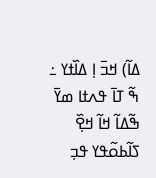ߡߊ߬) ߞߏ߫ ߊ߲ ߡߊ߰ߙߌ ߸ ߒ߬ ߠߊ߫ ߟߍߙߊ ߘߌ߫ ߒ߬ߡߊ߬ ߞߊ߬ ߞߐ߲߰ ߖߊ߬ߕߋ߬ߟߌ ߟߏ߲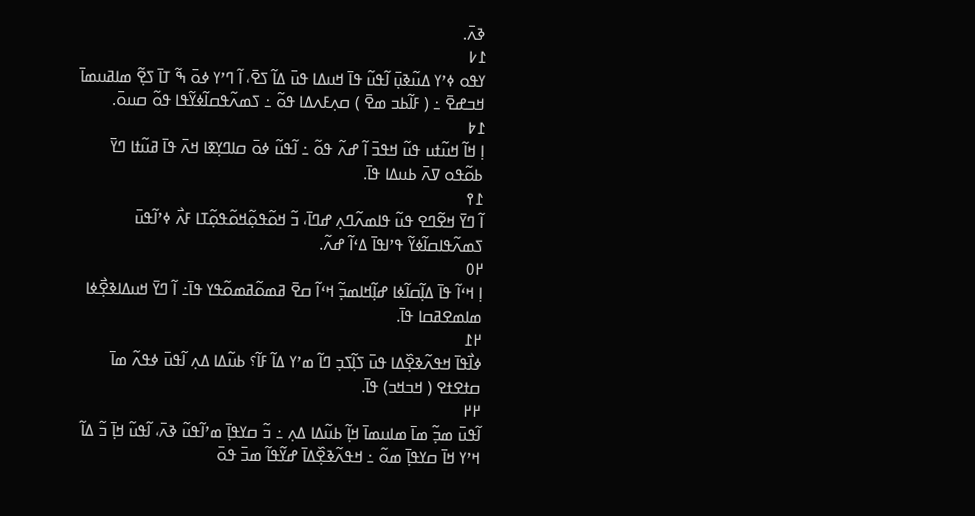ߢߍ߫.
߁߇
ߌߟߋ ߦߴߌ ߡߎ߬ߢߎ߲߫ ߊ߬ߟߎ߬ ߟߊ߫ ߞߎߡߊ ߟߎ߫ ߡߊ߬ ߖߐ߫، ߊ߬ ߣߴߌ ߦߋ߫ ߒ߬ ߠߊ߫ ߖߐ߲߬ ߘߊߥߎߘߊ߫ ߞߏߝߐ߫ ߸ ( ߓߊ߬ߕߏ ߘߐ߫ ) ߛߍ߲ߓߍߡߊ ߟߋ߬ ߸ ߖߘߍ߬ߟߛߊ߬ߦߌ߬ߟߊ ߟߋ߬ ߛߎߋ߫.
߁߈
ߊ߲ ߞߊ߬ ߞߎ߬ߙߎ ߟߎ߬ ߞߟߏ߫ ߊ߬ ߝߍ߬ ߟߋ߬ ߸ ߊ߬ߟߎ߬ ߦߋ߫ ߛߊߣߌ߲ߧߊ ߞߍ߫ ߟߊ߫ ߥߎ߬ߙߊ ߣߌ߫ ߕߋ߬ߟߋ ߜߍ߫ ߕߎߡߊ ߟߊ߫.
߁߉
ߊ߬ ߣߌ߫ ߞߐ߬ߣߐ ߟߎ߬ ߟߊߘߍ߬ߣߍ߲ ߝߣߊ߫، ߏ߬ ߞߋ߬ߟߋ߲߬ߞߋ߬ߟߋ߲߬ߠߊ ߓߍ߯ ߦߴߊ߬ߟߎ߫ ߖߘߍ߬ߟߊߛߊ߬ߦߌ߬ ߟߴߊߟߊ߫ ߡߵߊ߬ ߝߍ߬.
߂߀
ߊ߲ ߞߵߊ߬ ߟߊ߫ ߡߊ߲߬ߛߊ߬ߦߊ ߝߊ߲߬ߞߊߘߏ߲߬ ߞߵߊ߬ ߛߐ߫ ߥߘߋ߬ߥߘߋ߬ߟߌ ߟߊ߫߸ ߊ߬ ߣߌ߫ ߞߎߡߊߢߐ߲߯ߦߊ ߘߊߘߐߥߛߊ ߟߊ߫.
߂߁
ߦߊ߯ߟߊ߫ ߞߟߍ߬ߢߐ߲߰ߡߊ ߟߎ߫ ߖߊ߲߬ߖߏ߲ ߣߊ߬ ߘߴߌ ߡߊ߬ ߓߊ߬؟ ߕߎ߬ߡߊ ߡߍ߲ ߊ߬ߟߎ߫ ߦߟߍ߬ ߘߊ߫ ߛߙߐߙߐ ( ߞߏߞߏ) ߟߊ߫.
߂߂
ߊ߬ߟߎ߫ ߘߏ߲߬ ߘߊ߫ ߘߊߎߘߊ߫ ߞߊ߲߬ ߕߎ߬ߡߊ ߡߍ߲ ߸ ߏ߬ ߛߌߟߊ߲߫ ߘߴߊ߬ߟߎ߬ ߢߍ߫، ߊ߬ߟߎ߬ ߞߊ߲߫ ߏ߬ ߡߊ߬ ߞߴߌ ߞߊ߫ ߛߌߟߊ߲߫ ߘߋ߬ ߸ ߞߟߍ߬ߢߐ߲߰ߡߊ߫ ߝߌ߬ߟߊ߬ ߘߏ߫ ߟߋ߫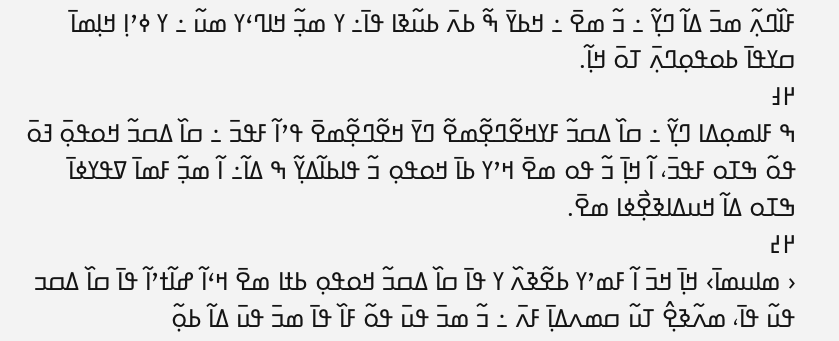ߓߊ߰ߣߍ߲߬ ߘߏ߫ ߡߊ߬ ߣߌ߲߬ ߸ ߏ߬ ߘߐ߫ ߸ ߞߕߌ߫ ߒ߬ ߕߍ߫ ߕߎ߬ߢߊ ߟߊ߫߸ ߌ ߘߏ߲߬ ߞߊߣߵߌ ߘߎ߬ ߸ ߌ ߦߴߊ߲ ߞߊ߲ߘߊ߫ ߛߌߟߊ߫ ߕߋߟߋ߲ߣߍ߲߫ ߠߋ߫ ߞߊ߲߬.
߂߃
ߒ ߓߊߘߋ߲ߡߊ ߣߌ߲߬ ߸ ߛߊ߰ ߡߛߏ߬ ߓߌߞߐ߬ߣߐ߲߬ߘߐ߬ ߣߌ߫ ߞߐ߬ߣߐ߲߬ߘߐ߫ ߟߴߊ߬ ߓߟߏ߫ ߸ ߛߊ߰ ߡߛߏ߬ ߞߋߟߋ߲߫ ߔߋ߫ ߟߋ߬ ߒߠߋ ߓߟߏ߫، ߊ߬ ߞߊ߲߫ ߏ߬ ߟߋ ߘߐ߫ ߞߴߌ ߕߊ߫ ߞߋߟߋ߲ ߏ߬ ߟߊߕߊ߬ߡߌ߲߬ ߒ ߡߊ߬߸ ߊ߬ ߘߏ߲߬ ߓߘߊ߫ ߜߟߌߦߊ߫ ߒߠߋ ߡߊ߬ ߞߎߡߊߢߐ߲߯ߦߊ ߘߐ߫.
߂߄
‹ ߘߊߎߘߊ߫› ߞߊ߲߫ ߞߏ߫ ߊ߬ ߓߘߴߌ ߕߐ߬ߢߍ߰ ߌ ߟߊ߫ ߛߊ߰ ߡߛߏ߬ ߞߋߟߋ߲ ߕߙߊ ߘߐ߫ ߞߵߊ߬ ߝߊ߬ߙߴߊ߬ ߟߊ߫ ߛߊ߰ ߡߛߏ ߟߎ߬ ߟߊ߫، ߘߍ߬ߢߐ߲߮ ߠߎ߬ ߛߘߍߡߊ߲߫ ߓߍ߫ ߸ ߏ߬ ߘߏ߫ ߟߎ߫ ߟߋ߬ ߓߊ߰ ߟߊ߫ ߘߏ߫ ߟߎ߫ ߡߊ߬ ߕߋ߲߬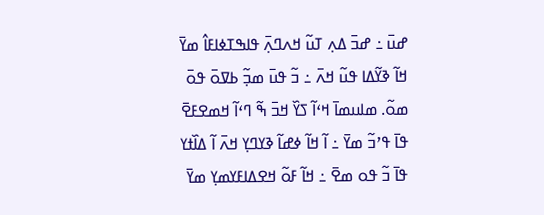ߝߎ߫ ߸ ߝߏ߫ ߡߍ߲ ߠߎ߬ ߞߍߣߍ߲߫ ߟߊߒߠߦߊߓߊ߮ ߘߌ߫ ߞߊ߬ ߢߌ߬ߡߊ ߟߎ߬ ߞߍ߫ ߸ ߏ߬ ߟߎ߫ ߘߏ߲߬ ߕߜߋ߫ ߟߋ߫ ߘߋ߬. ߘߊߎߘߊ߫ ߞߵߊ߬ ߖߌ߰ ߞߏ߫ ߒ߬ ߣߵߊ߬ ߞߘߐߓߐ߫ ߟߊ߫ ߟߴߏ߬ ߘߌ߫ ߸ ߊ߬ ߞߊ߬ ߦߝߊ߬ ߢߌߣߌ߲ ߞߍ߫ ߊ߬ ߡߊ߰ߙߌ ߟߊ߫ ߏ߬ ߟߋ ߘߐ߫ ߸ ߞߊ߬ ߓߋ߬ ߞߐߡߊߓߌߘߌ߲ ߘߌ߫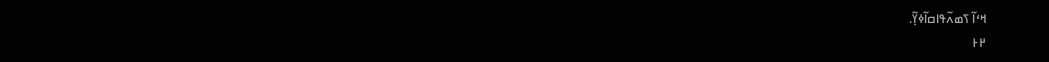ߞߵߊ߬ ߖߘߍ߬ߟߊߛߊ߬ߦߌ߲߬.
߂߅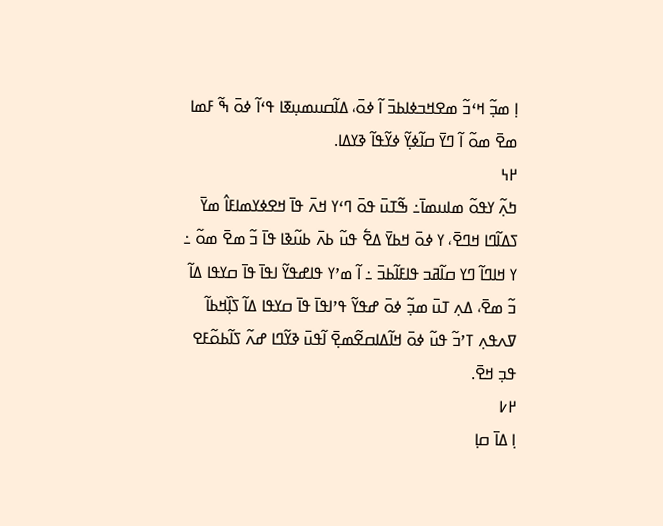ߊ߲ ߘߏ߲߬ ߞߵߏ߬ ߘߐߞߏߦߊߕߏ߫ ߊ߬ ߦߋ߫، ߡߊ߬ߛߎߘߎ߲ߧߊ ߟߵߊ߬ ߦߋ߫ ߒ߬ ߓߘߊ ߘߐ߫ ߘߋ߬ ߊ߬ ߣߌ߫ ߛߊ߬ߦߌ߲߬ ߦߌ߬ߟߊ߬ ߢߌߡߊ.
߂߆
ߤߍ߲߬ ߌߟߋ߬ ߘߊߎߘߊ߫߸ ߒ߬ߠߎ߫ ߟߋ߫ ߣߵߌ ߞߍ߫ ߟߊ߫ ߞߐߦߌߘߊߓߊ߮ ߘߌ߫ ߖߡߊ߬ߣߊ ߞߣߐ߫، ߌ ߦߋ߫ ߞߕߌ߫ ߡߐ߱ ߟߎ߬ ߕߍ߫ ߕߎ߬ߢߊ ߟߊ߫ ߏ߬ ߘߐ߫ ߘߋ߬ ߸ ߌ ߞߊߣߊ߬ ߣߌ ߛߊ߬ߥߏ ߟߊߓߊ߬ߕߏ߫ ߸ ߊ߬ ߘߴߌ ߟߊߝߟߌ߬ ߊߟߊ߫ ߟߊ߫ ߛߌߟߊ ߡߊ߬ ߏ߬ ߘߐ߫، ߡߍ߲ ߠߎ߫ ߘߏ߲߬ ߦߋ߫ ߝߟߌ߬ ߟߴߊߟߊ߫ ߟߊ߫ ߛߌߟߊ ߡߊ߬ ߖߊ߲߰ߞߕߊ߬ ߜߍߟߍ߲ ߠߴߏ߬ ߟߎ߬ ߦߋ߫ ߞߊ߬ߡߊߛߐ߬ߘߐ߲߫ ߊ߬ߟߎ߫ ߢߌ߬ߣߊ ߝߍ߬ ߖߊ߬ߕߋ߬ߓߐ ߟߏ߲ ߞߐ߫.
߂߇
ߊ߲ ߡߊ߫ ߛߊ߲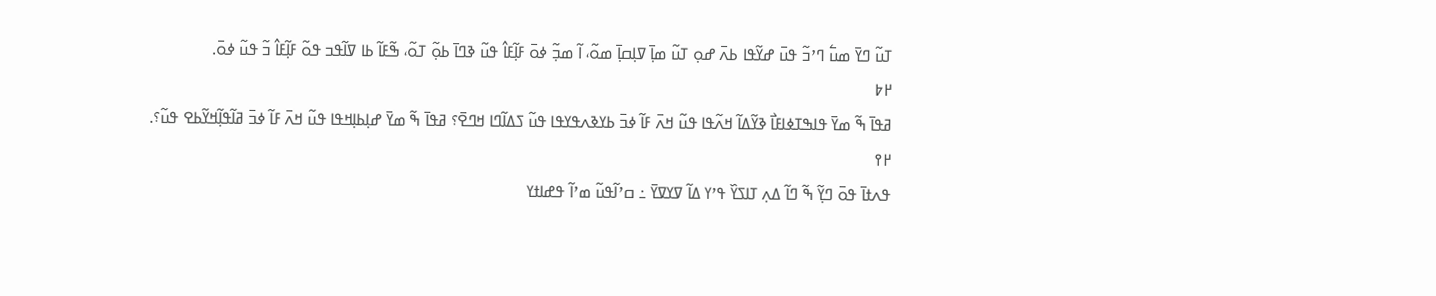ߠߎ߬ ߣߌ߫ ߘߎ߱ ߣߴߏ߬ ߟߎ߫ ߝߌ߬ߟߊ ߕߍ߫ ߝߋ߲ ߠߎ߬ ߘߊ߲߫ ߜߊ߲ߛߊ߲߫ ߘߋ߬، ߊ߬ ߘߏ߲߬ ߦߋ߫ ߓߊ߲߬ߓߊ߮ ߟߎ߬ ߢߣߊ߫ ߕߋ߲߬ ߠߋ߬، ߒ߬ߓߊ߬ ߕߊ ߜߊ߬ߟߏ ߟߋ߬ ߓߊ߲߬ߓߊ߮ ߏ߬ ߟߎ߬ ߦߋ߫.
߂߈
ߥߟߊ߫ ߒ߬ ߘߌ߫ ߟߊߒߠߦߊߓߊ߯ ߢߌ߬ߡߊ߬ ߞߍ߬ߟߊ ߟߎ߬ ߞߍ߫ ߓߊ߬ ߦߏ߫ ߕߌߢߍߟߌߟߊ ߟߎ߬ ߖߡߊ߬ߣߊ ߞߣߐ߫؟ ߥߟߊ߫ ߒ߬ ߘߌ߫ ߝߊ߲ߕߊ߲ߞߟߊ ߟߎ߬ ߞߍ߫ ߓߊ߬ ߦߏ߫ ߥߊ߬ߟߊ߲߬ߞߌ߬ߕߐ ߟߎ߬؟.
߂߉
ߟߍߙߊ߫ ߟߋ߫ ߣߌ߲߬ ߒ߬ ߣߊ߬ ߡߍ߲ ߠߊߖߌ߰ ߟߴߌ ߡߊ߬ ߜߌߜߌ߫ ߸ ߛߴߊ߬ߟߎ߬ ߘߴߊ߬ ߟߝߊߙߌ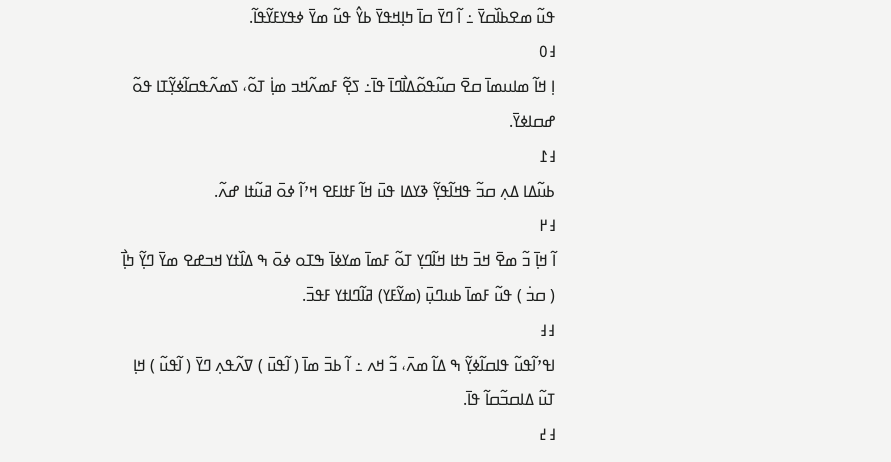ߟߎ߬ ߘߐߕߊ߰ߛߌ߫ ߸ ߊ߬ ߣߌ߫ ߛߊ߫ ߤߊ߲ߞߟߌ߫ ߕߌ߮ ߟߎ߬ ߘߌ߫ ߦߟߌߓߌ߬ߟߊ߬.
߃߀
ߊ߲ ߞߊ߬ ߘߊߎߘߊ߫ ߛߐ߫ ߛߎ߬ߟߋ߬ߡߊ߯ߣߊ߫ ߟߊ߫߸ ߖߐ߲߬ ߓߘߍ߬ߞߏ ߘߊ߲߭ ߠߋ߬، ߖߘߍ߬ߟߛߊ߬ߦߌ߲߬ߠߊ ߟߋ߬ ߝߛߊߦߌ߫.
߃߁
ߕߎ߬ߡߊ ߡߍ߲ ߛߏ߬ ߟߞߊ߬ߟߌ߲߬ ߢߌߡߊ ߟߎ߫ ߞߊ߬ ߓߙߊߓߐ ߞߴߊ߬ ߦߋ߫ ߥߎ߬ߙߊ ߝߍ߬.
߃߂
ߊ߬ ߞߊ߲߫ ߏ߬ ߘߐ߫ ߞߏ߫ ߤߙߊ ߞߊ߬ߣߌ߲ ߠߋ߬ ߓߘߊ߫ ߘߌߦߊ߫ ߒߠߋ ߦߋ߫ ߒ ߡߊ߰ߙߌ ߞߏߝߐ ߘߌ߫ ߣߌ߲߬ ߤߊ߲߯ ( ߛߏ߭ ) ߟߎ߬ ߓߘߊ߫ ߕߎߣߎ߲߫ (ߘߌ߬ߓߌ) ߥߊ߬ߣߊߙߌ ߓߟߏ߫.
߃߃
ߊߟߴߊ߬ߟߎ߬ ߟߊߛߊ߬ߦߌ߲߬ ߒ ߡߊ߬ ߘߍ߫، ߏ߬ ߞߍ ߸ ߊ߬ ߕߏ߫ ߘߊ߫ ( ߊ߬ߟߎ߫ ) ߜߍ߬ߟߍ߲ ߣߌ߫ ( ߊ߬ߟߎ߬ ) ߞߊ߲ ߠߎ߬ ߡߊߛߏ߬ߛߊ߬ ߟߊ߫.
߃߄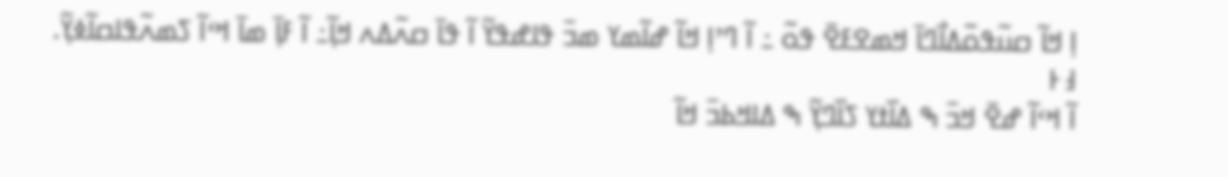ߊ߲ ߞߊ߬ ߛߎ߬ߟߋ߬ߡߊ߯ߣߊ߫ ߞߘߐߓߐ߫ ߟߋ߬ ߸ ߊ߬ ߣߴߊ߲ ߞߊ߬ ߝߊ߬ߘߌ ߘߏ߫ ߟߊߝߟߌ߬ ߊ߬ ߟߊ߫ ߛߍ߬ߡߍ ߞߊ߲߬߸ ߊ߬ ߓߊ߲߫ ߘߊ߫ ߞߵߊ߬ ߖߘߍ߬ߟߊߛߊ߬ߦߌ߲߬.
߃߅
ߊ߬ ߞߵߊ߬ ߝߐ߫ ߞߏ߫ ߒ ߡߊ߰ߙߌ ߖߊ߰ߣߌ߲߬ ߒ ߡߊߞߕߏ߫ ߞߊ߬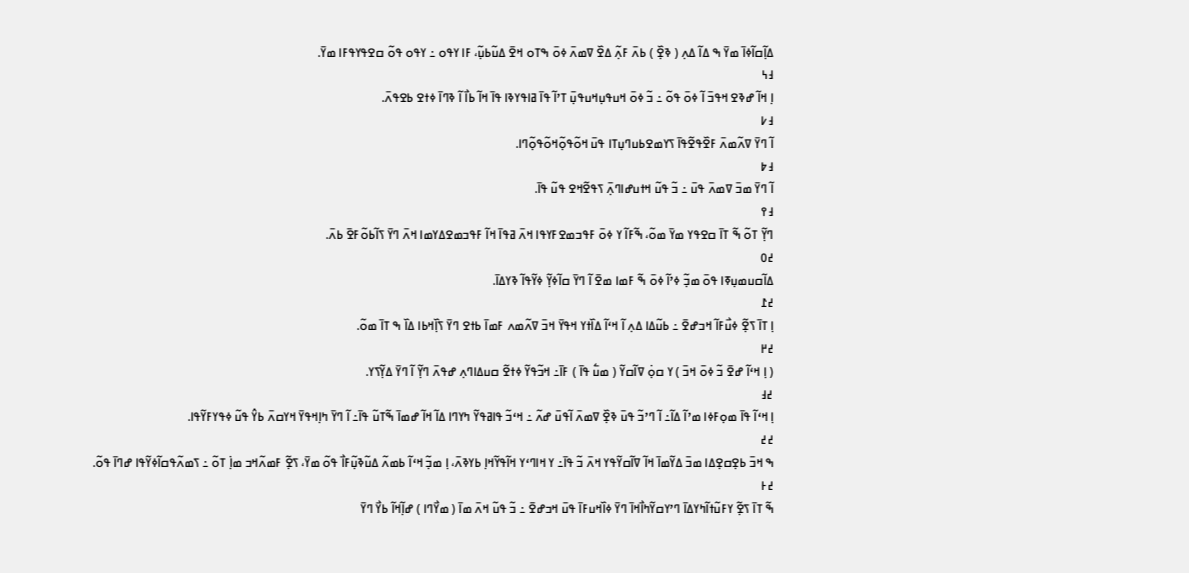ߡߊ߲߬ߛߊ߬ߦߊ߫ ߘߌ߫ ߒ ߡߊ߬ ߡߍ߲ ( ߢߐ߲߰ ) ߕߍ߫ ߓߍ߲߬ ߡߐ߰ ߜߘߍ߫ ߦߋ߫ ߒߠߋ ߞߐ߫ ߡߎ߬ߕߎ߲߬، ߓߊ ߌߟߋ ߸ ߌߟߋ ߟߋ߬ ߛߐߟߌߟߓߊ ߘߌ߫.
߃߆
ߊ߲ ߞߊ߬ ߝߢߐ ߞߟߏ߫ ߊ߬ ߦߋ߫ ߟߋ߬ ߸ ߏ߬ ߦߋ߫ ߞߎߟߎ߲ߞߎߟߎ߲߫ ߠߴߊ߬ ߟߊ߫ ߥߊߟߌߢߊ ߟߊ߫ ߞߊ߬ ߕߊ߯ ߊ߬ ߢߣߊ߫ ߦߙߐ ߕߐߟߍ߫.
߃߇
ߊ߬ ߣߌ߫ ߜߍ߬ߘߍ߫ ߓߐ߰ߟߐ߬ߟߊ߫ ߖߌߘߐߕߎߣߎ߲ߠߊ ߟߎ߫ ߞߋ߬ߟߋ߲߬ߞߋ߬ߟߋ߲߬ߣߊ.
߃߈
ߊ߬ ߣߌ߫ ߘߏ߫ ߜߘߍ߫ ߟߎ߫ ߸ ߏ߬ ߟߎ߬ ߞߙߎߝߊߣߍ߲߫ ߖߟߐ߬ߞߐ ߟߎ߬ ߟߊ߫.
߃߉
ߣߌ߲߬ ߠߋ߬ ߒ߬ ߠߊ߫ ߛߐߟߌ ߘߌ߫ ߘߋ߬، ߒ߬ߓߊ߬ ߌ ߦߋ߫ ߓߟߏߘߐߓߌߟߊ ߞߍ߫ ߥߟߊ߫ ߞߊ߬ ߓߟߏߘߐߡߌߘߊ ߞߍ߫ ߣߌ߫ ߖߊ߬ߕߋ߬ߓߐ߫ ߕߍ߫.
߄߀
ߡߊ߬ߛߎߘߎ߲ߧߊ ߟߋ߫ ߘߏ߲߬ ߦߴߊ߬ ߦߋ߫ ߒ߬ ߓߘߊ ߘߐ߫ ߊ߬ ߣߌ߫ ߛߊ߬ߦߌ߲߬ ߦߌ߬ߟߊ߬ ߢߌߡߊ߫.
߄߁
ߊ߲ ߠߊ߫ ߖߐ߲߬ ߦߎ߯ߓߊ߬ ߞߏߝߐ߫ ߸ ߕߎ߬ߡߊ ߡߍ߲ ߊ߬ ߞߵߊ߬ ߡߊ߰ߙߌ ߞߟߌ߫ ߞߏ߫ ߜߍ߬ߘߍ ߓߘߊ߫ ߕߙߐ ߣߌ߫ ߖߊ߲߰ߞߕߊ ߡߊ߰ ߒ ߠߊ߫ ߘߋ߬.
߄߂
( ߊ߲ ߞߵߊ߬ ߝߐ߫ ߏ߬ ߦߋ߫ ߞߏ߫ ) ߌ ߛߋ߲߭ ߜߊ߬ߛߌ߬ ( ߘߎ߱ ߟߊ߫ ) ߓߊ߫߸ ߞߏ߬ߟߌ߬ ߦߙߐ߬ ߛߎߡߊߣߍ߲ ߝߟߍ߫ ߣߌ߲߬ ߊ߬ ߣߌ߫ ߡߌ߲߬ߖߌ.
߄߃
ߊ߲ ߞߵߊ߬ ߟߊ߫ ߘߋ߲ߓߦߊ ߘߴߊ߬ ߡߊ߬߸ ߊ߬ ߣߴߏ߬ ߟߎ߫ ߢߐ߲߰ ߜߘߍ߫ ߊ߬ߟߎ߫ ߝߍ߬ ߸ ߞߵߏ߬ ߟߊߥߟߌ߬ ߤߌߣߊ ߡߊ߬ ߞߊ߬ ߝߘߊ߫ ߒ߬ߠߎ߬ ߟߊ߫߸ ߊ߬ ߣߌ߫ ߤߊ߲ߞߟߌ߫ ߞߌߛߍ߫ ߕߌ߮ ߟߎ߬ ߦߟߌߓߌ߬ߟߊ.
߄߄
ߒ ߞߏ߫ ߕߐ߲ߛߐ߲ߡߊ ߘߏ߫ ߡߌ߬ߘߊ߫ ߞߊ߬ ߜߊ߬ߛߌ߬ߟߌ ߞߍ߫ ߏ߬ ߟߊ߫߸ ߌ ߞߊߣߵߌ ߞߊ߬ߟߌ߬ߞߊ߲ ߕߌߢߍ߫، ߊ߲ ߘߏ߲߬ ߞߵߊ߬ ߕߘߍ߬ ߡߎ߬ߢߎ߲߬ߓߊ߯ ߟߋ߬ ߘߌ߫، ߖߐ߲߬ ߓߘߍ߬ߞߏ ߘߊ߲߭ ߠߋ߬ ߸ ߖߘߍ߬ߟߛߊ߬ߦߌ߬ߟߊ ߝߣߊ߫ ߟߋ߬.
߄߅
ߒ߬ ߠߊ߫ ߖߐ߲߬ ߌߓߎ߬ߙߊ߬ߤߌߡߊ߫ ߣߴߌߛߌ߬ߤߊ߯ߞߊ߫ ߣߌ߫ ߦߊ߰ߞߎߓߊ߫ ߟߎ߫ ߞߏߝߐ߫ ߸ ߏ߬ ߟߎ߬ ߞߍ߫ ߘߊ߫ ( ߘߌ߯ߣߊ ) ߝߊ߲߬ߞߊ߬ ߕߌ߯ ߣߌ߫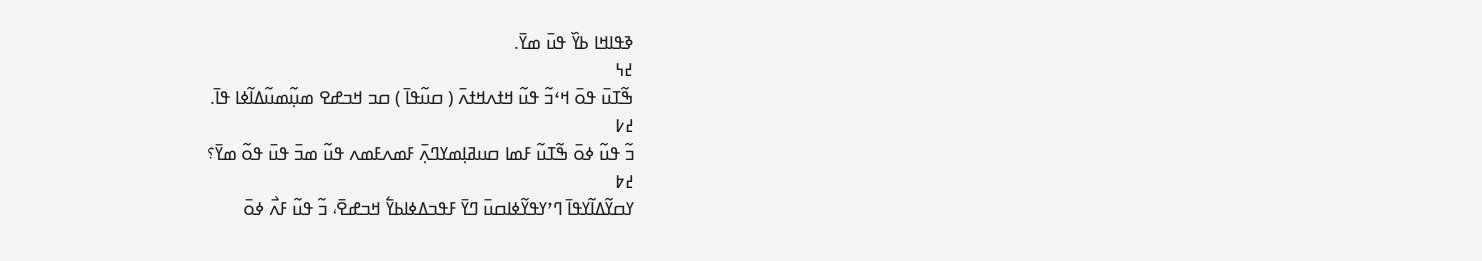ߢߟߊߞߊ ߕߌ߰ ߟߎ߫ ߘߌ߫.
߄߆
ߒ߬ߠߎ߫ ߟߋ߫ ߞߵߏ߬ ߟߎ߬ ߞߙߍߞߙߍ߫ ( ߛߎ߬ߟߊ߫ ) ߛߏ ߞߏߝߐ ߘߎ߲߬ߘߎ߬ߡߊ߬ߦߊ ߟߊ߫.
߄߇
ߏ߬ ߟߎ߬ ߦߋ߫ ߒ߬ߠߎ߬ ߓߘߊ ߛߎߥߊ߲ߘߌߣߍ߲߫ ߓߘߍߓߘߍ ߟߎ߬ ߘߏ߫ ߟߎ߫ ߟߋ߬ ߘߌ߫؟
߄߈
ߌߛߌ߬ߡߊ߬ߌߟߊ߫ ߣߴߌߟߌ߬ߦߊߛߎ߫ ߣߌ߫ ߓߟߏߡߦߊߕߌ߱ ߞߏߝߐ߫، ߏ߬ ߟߎ߬ ߓߍ߯ ߦߋ߫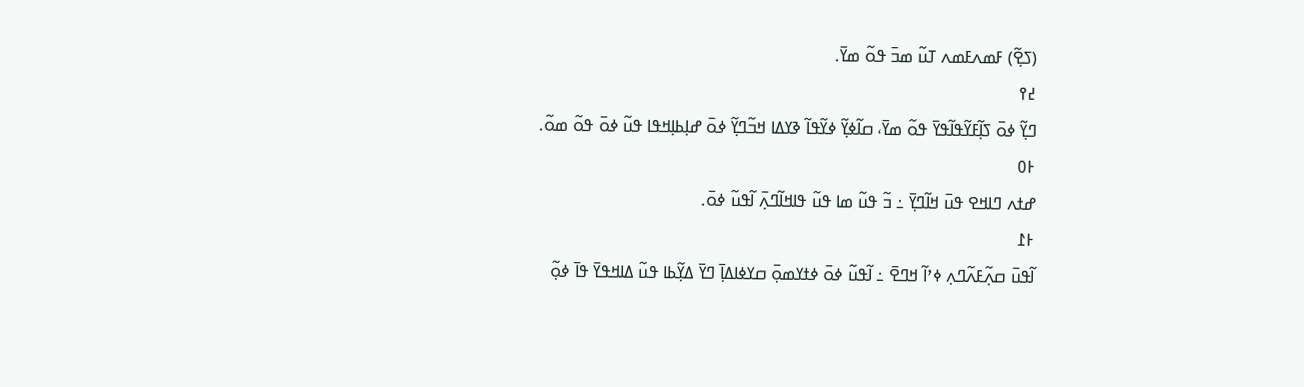(ߖߐ߲߬) ߓߘߍߓߘߍ ߠߎ߬ ߘߏ߫ ߟߋ߬ ߘߌ߫.
߄߉
ߣߌ߲߬ ߦߋ߫ ߖߊ߲߬ߓߌ߬ߟߊ߬ߟߌ߫ ߟߋ߬ ߘߌ߫، ߛߊ߬ߦߌ߲߬ ߦߌ߬ߟߊ߬ ߢߌߡߊ ߞߏ߬ߣߌ߲߬ ߦߋ߫ ߝߊ߲ߕߊ߲ߞߟߊ ߟߎ߬ ߦߋ߫ ߟߋ߬ ߘߋ߬.
߅߀
ߝߙߍ ߣߊߞߐ ߟߎ߫ ߞߊ߬ߣߌ߲߫ ߸ ߏ߬ ߟߎ߬ ߘߊ ߟߎ߬ ߟߊߞߊ߬ߣߍ߲߫ ߊ߬ߟߎ߬ ߦߋ߫.
߅߁
ߊ߬ߟߎ߫ ߛߍ߲߬ߓߍ߬ߣߍ߲ ߦߴߊ߬ ߞߣߐ߫ ߸ ߊ߬ߟߎ߬ ߦߋ߫ ߦߙߌߘߋ߲߫ ߛߌߦߊߡߊ߲߫ ߣߌ߫ ߡߌ߲߬ߕߊ ߟߎ߬ ߡߊߞߟߌ߫ ߟߊ߫ ߦߋ߲߬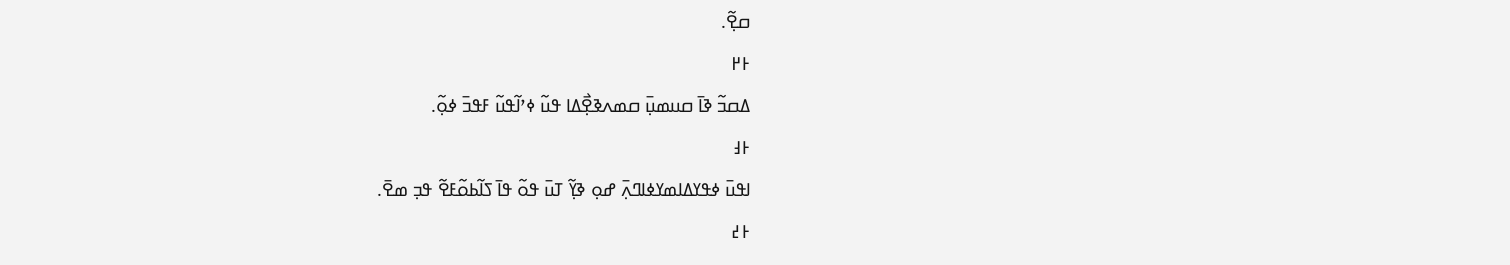ߛߐ߲߬.
߅߂
ߡߛߏ߬ ߢߊ߫ ߛߎߘߎ߲߫ ߛߘߍߢߐ߲߯ߡߊ ߟߎ߬ ߦߴߊ߬ߟߎ߬ ߓߟߏ߫ ߦߋ߲߬.
߅߃
ߊߟߎ߫ ߦߟߌߡߊߘߌߦߊߣߍ߲߫ ߝߋ߲ ߢߌ߲߬ ߠߎ߫ ߟߋ߬ ߟߊ߫ ߖߊ߬ߕߋ߬ߓߐ߬ ߟߏ߲ ߘߐ߫.
߅߄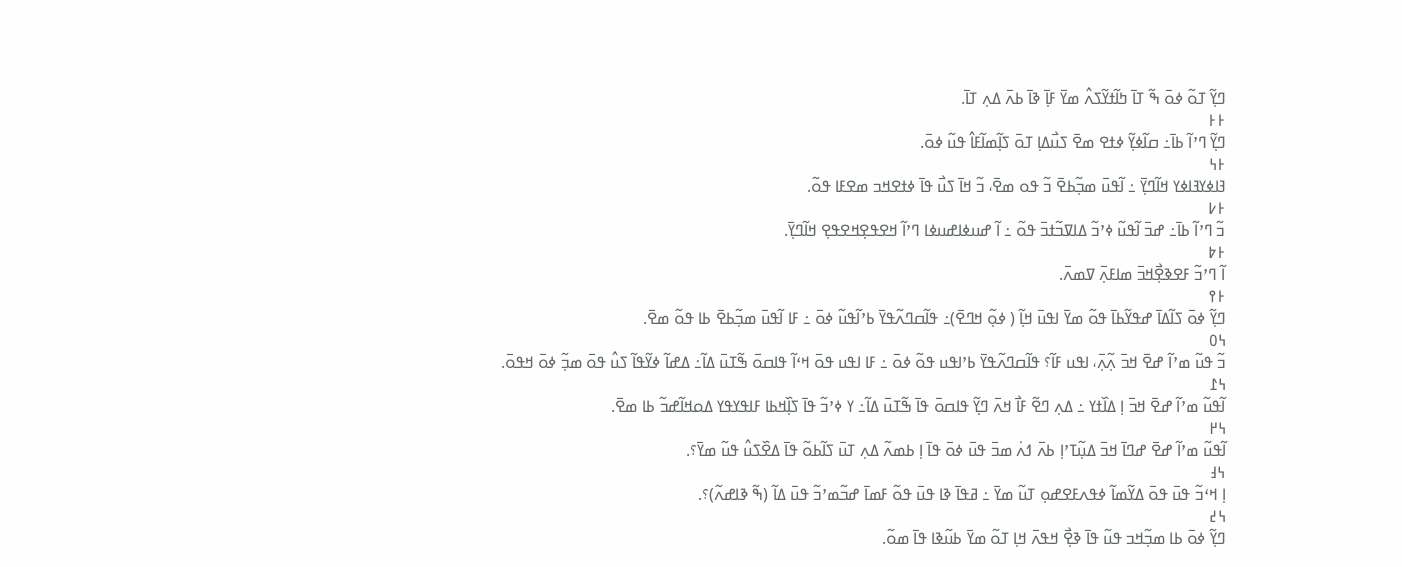ߣߌ߲߬ ߠߋ߬ ߦߋ߫ ߒ߬ ߠߊ߫ ߤߊ߬ߙߌ߬ߖߍ߮ ߘߌ߫ ߓߊ߲߫ ߢߊ߫ ߕߍ߫ ߡߍ߲ ߠߊ߫.
߅߅
ߣߌ߲߬ ߣߴߊ߬ ߕߊ߫߸ ߛߊ߬ߦߌ߲߬ ߦߙߐ ߘߐ߫ ߖߎ߯ߡߊ߲ ߠߋ߫ ߖߊ߲߬ߘߊ߬ߓߊ߮ ߟߎ߬ ߦߋ߫.
߅߆
ߔߊߦߌߔߊߦߌ ߞߊ߬ߣߌ߲߫ ߸ ߊ߬ߟߎ߫ ߘߏ߲߬ߕߐ߫ ߏ߬ ߟߋ ߘߐ߫، ߏ߬ ߞߊ߫ ߖߎ߯ ߟߊ߫ ߦߙߐߞߏ ߘߐߓߊ ߟߋ߬.
߅߇
ߏ߬ ߣߴߊ߬ ߕߊ߫߸ ߝߏ߫ ߊ߬ߟߎ߬ ߦߴߏ߬ ߡߊߜߏ߬ߙߏ߫ ߟߋ߬ ߸ ߊ߬ ߝߎߦߊߝߎߦߊ ߣߴߊ߬ ߞߐߟߐ߲ߞߐߟߐ߲ ߞߊ߬ߣߌ߲߫.
߅߈
ߊ߬ ߣߴߏ߬ ߓߐߢߐ߲߯ߞߏ߫ ߘߊߓߍ߲߫ ߜߘߍ߫.
߅߉
ߣߌ߲߬ ߦߋ߫ ߖߊ߬ߡߊ߫ ߝߟߌ߬ߕߊ߫ ߟߋ߬ ߘߌ߫ ߊߟߎ߫ ߞߊ߲߬ ( ߦߋ߲߬ ߞߣߐ߫)߸ ߟߊ߬ߛߣߍ߬ߟߌ߫ ߕߴߊ߬ߟߎ߬ ߦߋ߫ ߸ ߓߊ ߊ߬ߟߎ߫ ߘߏ߲߬ߕߐ߫ ߕߊ ߟߋ߬ ߘߐ߫.
߆߀
ߏ߬ ߟߎ߬ ߘߴߊ߬ ߝߐ߫ ߞߏ߫ ߍ߲߬ߍ߲߫، ߊߟߎ ߓߊ߬؟ ߟߊ߬ߛߣߍ߬ߟߌ߫ ߕߴߊߟߎ ߟߋ߬ ߦߋ߫ ߸ ߓߊ ߊߟߎ ߟߋ߫ ߞߵߊ߬ ߟߊߛߋ߫ ߒ߬ߠߎ߫ ߡߊ߬߸ ߡߝߊ߬ ߦߌ߬ߟߊ߬ ߖߎ߮ ߟߋ߫ ߘߏ߲߬ ߦߋ߫ ߞߟߋ߫.
߆߁
ߊ߬ߟߎ߬ ߘߴߊ߬ ߝߐ߫ ߞߏ߫ ߊ߲ ߡߊ߰ߙߌ ߸ ߡߍ߲ ߣߐ߬ ߓߊ߯ ߞߍ߫ ߣߌ߲߬ ߟߊߛߋ߫ ߟߊ߫ ߒ߬ߠߎ߫ ߡߊ߬߸ ߌ ߦߴߏ߬ ߟߊ߫ ߖߊ߲߰ߞߕߊ ߓߊߟߌߟߌ ߡߋߞߊ߬ߝߏ߬ ߕߊ ߘߐ߫.
߆߂
ߊ߬ߟߎ߬ ߘߴߊ߬ ߝߐ߫ ߝߣߊ߫ ߞߏ߫ ߡߎ߲߬ߠߴߊ߲ ߕߍ߫ ߗߍ߭ ߘߏ߫ ߟߎ߫ ߦߋ߫ ߟߊ߫ ߊ߲ ߕߘߍ߬ ߡߍ߲ ߠߎ߫ ߖߊ߬ߕߋ߬ ߟߊ߫ ߡߐ߰ߖߎ߮ ߟߎ߬ ߘߌ߫؟.
߆߃
ߊ߲ ߞߵߏ߬ ߟߎ߫ ߟߋ߫ ߡߌ߬ߘߊ߬ ߦߟߍߓߐߝߋ߲ ߠߎ߬ ߘߌ߫ ߸ ߥߟߊ߫ ߢߊ ߟߎ߫ ߟߋ߬ ߓߘߊ߫ ߝߏ߬ߘߴߏ߬ ߟߎ߫ ߡߊ߬ (ߒ߬ ߢߊߝߍ߬)؟.
߆߄
ߣߌ߲߬ ߦߋ߫ ߕߊ ߘߏ߲߬ߞߏ ߟߎ߬ ߟߊ߫ ߢߐ߲߯ ߞߟߍ߫ ߞߊ߲ ߠߋ߬ ߘߌ߫ ߕߎ߬ߢߊ ߟߊ߫ ߘߋ߬.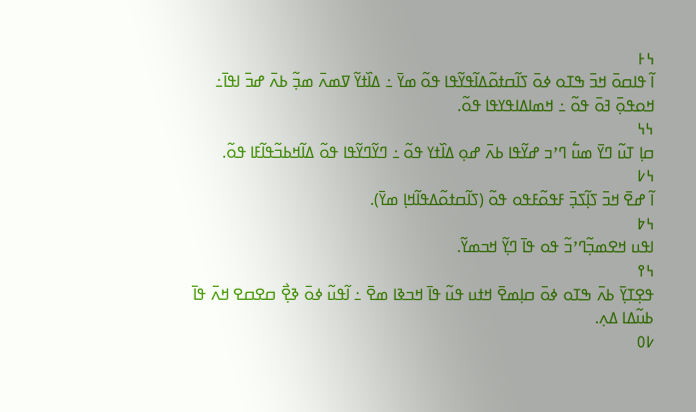߆߅
ߊ߬ ߟߊߛߋ߫ ߞߏ߫ ߒߠߋ ߦߋ߫ ߖߊ߬ߛߙߋ߬ߡߊ߬ߟߌ߬ߟߊ ߟߋ߬ ߘߌ߫ ߸ ߡߊ߰ߙߌ߬ ߜߘߍ߫ ߘߏ߲߬ ߕߍ߫ ߝߏ߫ ߊߟߊ߫߸ ߞߋߟߋ߲߫ ߔߋ߫ ߟߋ߬ ߸ ߞߘߊߡߊߟߌߟߊ ߟߋ߬.
߆߆
ߛߊ߲ ߠߎ߬ ߣߌ߫ ߘߎ߱ ߣߴߏ ߝߌ߬ߟߊ ߕߍ߫ ߝߋ߲ ߡߊ߰ߙߌ ߟߋ߬ ߸ ߣߌ߬ߣߌ߬ߟߊ ߟߋ߬ ߡߊ߬ߞߕߏ߬ߟߊ߬ߓߊ ߟߋ߬.
߆߇
ߊ߬ ߝߐ߫ ߞߏ߫ ߖߊ߲߬ߖߏ߲߫ ߓߟߋ߬ߓߟߋ ߟߋ߬ (ߖߊ߬ߛߙߋ߬ߡߟߊ߬ߞߊ߲ ߘߌ߫).
߆߈
ߊߟߎ ߞߐߘߏ߲߬ߣߴߏ߬ ߟߋ ߟߊ߫ ߣߌ߲߬ ߞߏߘߌ߬.
߆߉
ߟߐ߲ߠߌ߲߫ ߕߍ߫ ߒߠߋ ߦߋ߫ ߛߊ߲ߘߐ߫ ߞߙߎ ߟߎ߬ ߟߊ߫ ߞߏߢߊ ߘߐ߫ ߸ ߊ߬ߟߎ߬ ߦߋ߫ ߢߐ߲߯ ߛߐߛߐ ߞߍ߫ ߟߊ߫ ߕߎ߬ߡߊ ߡߍ߲.
߇߀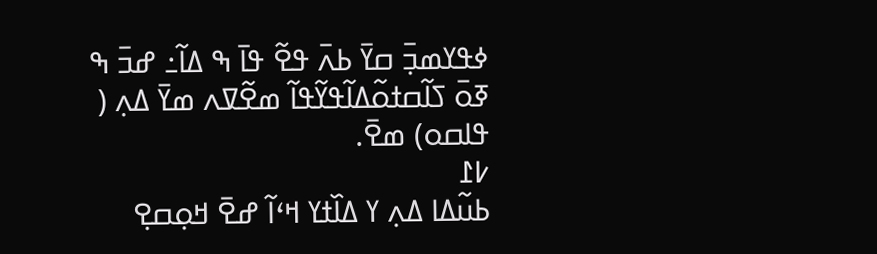ߦߟߌߘߏ߲߫ ߛߌ߫ ߕߍ߫ ߟߐ߬ ߟߊ߫ ߒ ߡߊ߬߸ ߝߏ߫ ߒ ߧߋ߫ ߖߊ߬ߛߙߋ߬ߡߊ߬ߟߌ߬ߟߊ߬ ߘߐ߬ߜߍ ߘߌ߫ ߡߍ߲ ( ߟߊߛߋ) ߘߐ߫.
߇߁
ߕߎ߬ߡߊ ߡߍ߲ ߌ ߡߊ߰ߙߌ ߞߵߊ߬ ߝߐ߫ ߞߋ߲ߛߐ߲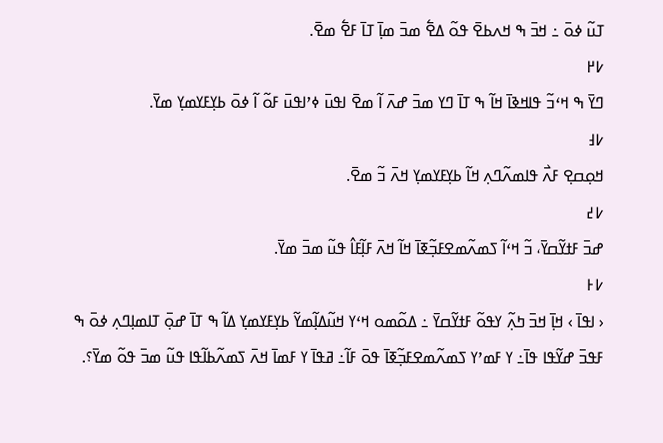ߠߎ߬ ߦߋ߫ ߸ ߞߏ߫ ߒ ߞߍߕߐ߫ ߟߋ߬ ߡߐ߱ ߘߏ߫ ߘߊ߲߫ ߠߊ߫ ߓߐ߱ ߘߐ߫.
߇߂
ߣߌ߫ ߒ ߞߵߏ߬ ߟߊߞߢߊ߫ ߞߊ߬ ߒ ߠߊ߫ ߣߌ ߘߏ߫ ߝߍ߫ ߊ߬ ߘߐ߫ ߊߟߎ߫ ߦߴߊߟߎ߫ ߓߋ߬ ߊ߬ ߦߋ߫ ߕߌ߲ߓߌߘߌ߲ ߘߌ߫.
߇߃
ߞߋ߲ߛߐ߲ ߓߍ߯ ߟߊߘߍ߬ߣߍ߲ ߞߊ߬ ߕߌ߲ߓߌߘߌ߲ ߞߍ߫ ߏ߬ ߘߐ߫.
߇߄
ߝߏ߫ ߓߙߌ߬ߛߌ߫، ߏ߬ ߞߵߊ߬ ߖߘߍ߬ߘߐߓߏ߲߬ߧߊ߫ ߞߊ߬ ߞߍ߫ ߓߊ߲߬ߓߊ߮ ߟߎ߬ ߘߏ߫ ߘߌ߫.
߇߅
‹ ߊߟߊ߫ › ߞߊ߲߫ ߞߏ߫ ߤߍ߲߬ ߌߟߋ߬ ߓߙߌ߬ߛߌ߫ ߸ ߡߋ߬ߘߋ ߞߵߌ ߞߎ߬ߡߊ߲߬ߘߌ߬ ߕߌ߲ߓߌߘߌ߲ ߡߊ߬ ߒ ߠߊ߫ ߝߋ߲߫ ߠߊߘߊ߲ߣߍ߲ ߦߋ߫ ߒ ߓߟߏ߫ ߝߌ߬ߟߊ ߟߊ߫߸ ߌ ߓߘߴߌ ߖߘߍ߬ߘߐߓߏ߲߬ߧߊ߫ ߟߋ߫ ߓߊ߬߸ ߥߟߊ߫ ߌ ߓߘߊ߫ ߞߍ߫ ߖߘߍ߬ߕߊ߬ߟߊ ߟߎ߬ ߘߏ߫ ߟߋ߬ ߘߌ߫؟.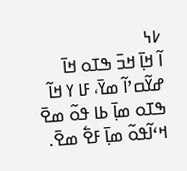߇߆
ߊ߬ ߞߊ߲߫ ߞߏ߫ ߒߠߋ ߞߊ߫ ߝߌ߬ߛߴߊ߬ ߘߌ߫، ߓߊ ߌ ߞߊ߬ ߒߠߋ ߘߊ߲߫ ߕߊ ߟߋ߬ ߘߐ߫ ߞߵߊ߬ߟߋ߬ ߘߊ߲߫ ߓߐ߱ ߘߐ߫.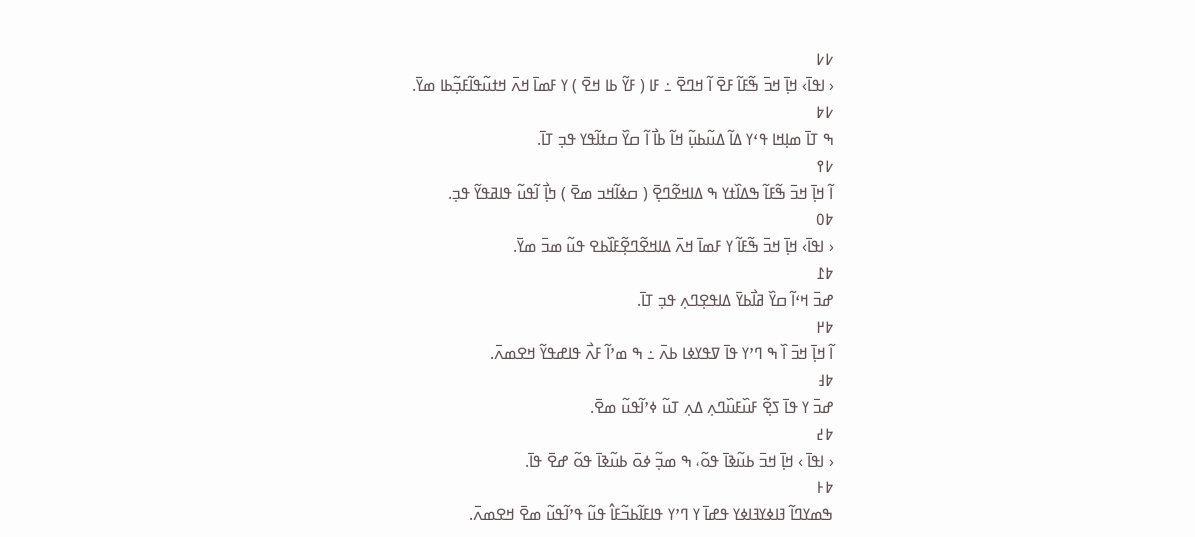߇߇
‹ ߊߟߊ߫› ߞߊ߲߫ ߞߏ߫ ߒ߬ߓߊ߬ ߓߐ߫ ߊ߬ ߞߣߐ߫ ߸ ߓߊ ( ߓߌ߬ ߕߊ ߞߐ߫ ) ߌ ߓߘߊ߫ ߞߍ߫ ߞߙߎ߬ߟߊ߬ߓߏ߲߬ߕߊ ߘߌ߫.
߇߈
ߒ ߠߊ߫ ߘߊ߲ߞߊ ߟߵߌ ߡߊ߬ ߡߎ߬ߕߎ߲߬ ߞߊ߬ ߕߊ߯ ߊ߬ ߛߌ߰ ߛߙߊ߬ߟߌ ߟߏ߲ ߠߊ߫.
߇߉
ߊ߬ ߞߊ߲߫ ߞߏ߫ ߒ߬ߓߊ߬ ߒߡߊ߰ߙߌ ߒ ߡߊߞߐ߬ߣߐ߲߫ ( ߛߦߊ߬ߞߏ ߘߐ߫ ) ߤߊ߲߯ ߊ߬ߟߎ߬ ߟߊߥߟߌ߬ ߟߏ߲.
߈߀
‹ ߊߟߊ߫› ߞߊ߲߫ ߞߏ߫ ߒ߬ߓߊ߬ ߌ ߓߘߊ߫ ߞߍ߫ ߡߊߞߐ߬ߣߐ߲߬ߓߊ߰ߕߐ ߟߎ߬ ߘߏ߫ ߘߌ߫.
߈߁
ߝߏ߫ ߞߵߊ߬ ߛߌ߰ ߥߊ߯ߕߌ߫ ߡߊߟߐ߲ߣߍ߲ ߟߏ߲ ߠߊ߫.
߈߂
ߊ߬ ߞߊ߲߫ ߞߏ߫ ߊ߰ ߒ ߣߴߌ ߟߊ߫ ߜߟߌߦߊ ߕߍ߫ ߸ ߒ ߘߴߊ߬ ߓߍ߯ ߟߊߝߟߌ߬ ߞߐߘߍ߫.
߈߃
ߝߏ߫ ߌ ߟߊ߫ ߖߐ߲߬ ߓߎ߰ߓߎ߰ߣߍ߲ ߡߍ߲ ߠߎ߬ ߦߴߊ߬ߟߎ߬ ߘߐ߫.
߈߄
‹ ߊߟߊ߫ › ߞߊ߲߫ ߞߏ߫ ߕߎ߬ߢߊ߫ ߟߋ߬، ߒ ߘߏ߲߬ ߦߋ߫ ߕߎ߬ߢߊ߫ ߟߋ߬ ߝߐ߫ ߟߊ߫.
߈߅
ߒߘߌߣߊ߬ ߔߊߦߌߔߊߦߌ ߟߝߊ߫ ߌ ߣߴߌ ߟߊߓߊ߬ߕߏ߬ߓߊ߮ ߟߎ߬ ߟߴߊ߬ߟߎ߬ ߘߐ߫ ߞߐߘߍ߫.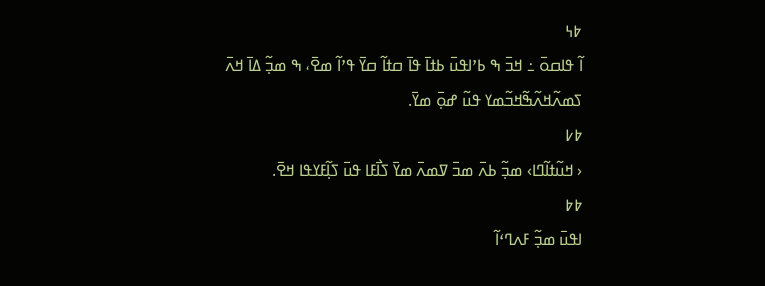߈߆
ߊ߬ ߟߊߛߋ߫ ߸ ߞߏ߫ ߒ ߕߴߊߟߎ߫ ߕߙߊ߫ ߟߊ߫ ߛߙߊ߬ ߛߌ߫ ߟߴߊ߬ ߘߐ߫، ߒ ߘߏ߲߬ ߡߊ߫ ߞߍ߫ ߖߘߍ߬ߞߍ߬ߒ߬ߞߏ߬ߘߌ ߟߎ߬ ߝߋ߲߫ ߘߌ߫.
߈߇
‹ ߞߎ߬ߙߊ߬ߣߊ› ߘߏ߲߬ ߕߍ߫ ߘߏ߫ ߜߘߍ߫ ߘߌ߫ ߖߊ߯ߓߊ ߟߎ߫ ߖߊ߲߬ߓߌߟߊ ߞߐ߫.
߈߈
ߊߟߎ߫ ߘߏ߲߬ ߓߍߣߵߊ߬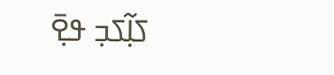ߖߊ߲߬ߖߏ߲ ߟߐ߲߫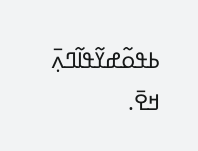ߕߟߋ߬ߝߌ߬ߟߊ߬ߣߍ߲߫ ߞߐ߫.